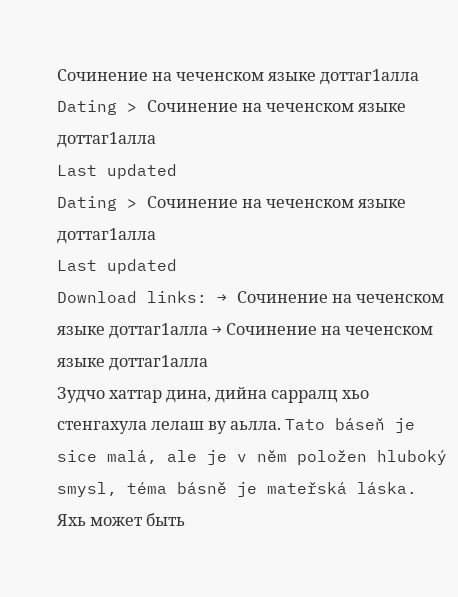Сочинение на чеченском языке доттаг1алла
Dating > Сочинение на чеченском языке доттаг1алла
Last updated
Dating > Сочинение на чеченском языке доттаг1алла
Last updated
Download links: → Сочинение на чеченском языке доттаг1алла → Сочинение на чеченском языке доттаг1алла
Зудчо хаттар дина, дийна сарралц хьо стенгахула лелаш ву аьлла. Tato báseň je sice malá, ale je v něm položen hluboký smysl, téma básně je mateřská láska. Яхь может быть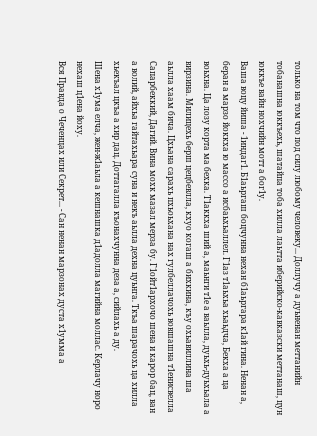только на том что под силу любому человеку... Доллучу а дуьненан меттанийн тобанашна юккъехь, шатайпа тоба хилла лаьтта иберийско-кавказски меттанаш, цун юккъе вайн нохчийн мотт а бог1у.
Ваша воцу йиша - 1индаг1. Б1аьргаш боцчунна нехан б1аьргара к1ай гина. Ненан а, беран а марзо йоккха ю массо а исбаьхьаллел. Г1аз т1аьхьа хьаьдча, Бекха а ца воьхна. Ца лозу корта ма бехка. Т1аккха ший а, маьнги т1е а ваьлла, дуьхь-дуьхьала а вирзина. Милицехь берш цецбевлла, кхуо когаш а бихкина, къу охьавиллина ша аьлла хаам бича. Цхьана сарахь пхьоьхана нах гулбеллачохь вовшашна т1eнисвелла Сапарбеккий, Дагий. Вина мохк мазал мерза бу. Г1ойт1архочо шена и карор бац, ван а волий, айхьа гайтахьара суна и некъ аьлла дехна цуьнга. Ткъа шарачохь ца хилла хьекъал цкъа а хир дац. Доттагалла къонахчунна деза а, сийлахь а ду.
Шена х1ума елча, жен-ж1аьла а кешнашка д1адолла магийна моллас. Керлачу норо нехаш ц1ена йоху.
Вся Правда о Чеченцах или Секрет... - Сан ненан марзонах дуста х1умма а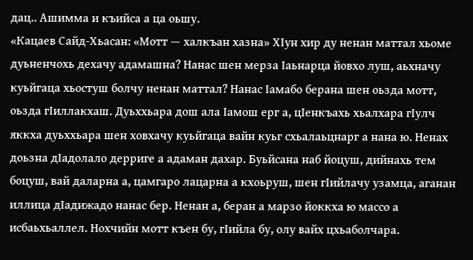дац.. Ашимма и къийса а ца оьшу.
«Кацаев Сайд-Хьасан: «Мотт — халкъан хазна» ХІун хир ду ненан маттал хьоме дуьненчохь дехачу адамашна? Нанас шен мерза Іаьнарца йовхо луш, аьхначу куьйгаца хьостуш болчу ненан маттал? Нанас Іамабо берана шен оьзда мотт, оьзда гІиллакхаш. Дуьххьара дош ала Іамош ерг а, цІенкъахь хьалхара гІулч яккха дуьххьара шен ховхачу куьйгаца вайн куьг схьалаьцнарг а нана ю. Ненах доьзна дІадолало дерриге а адаман дахар. Буьйсана наб йоцуш, дийнахь тем боцуш, вай даларна а, цамгаро лацарна а кхоьруш, шен гІийлачу узамца, аганан иллица дІадижадо нанас бер. Ненан а, беран а марзо йоккха ю массо а исбаьхьаллел. Нохчийн мотт къен бу, гІийла бу, олу вайх цхьаболчара.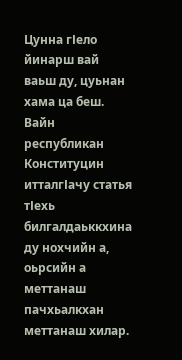Цунна гІело йинарш вай ваьш ду, цуьнан хама ца беш. Вайн республикан Конституцин итталгІачу статья тІехь билгалдаьккхина ду нохчийн а, оьрсийн а меттанаш пачхьалкхан меттанаш хилар.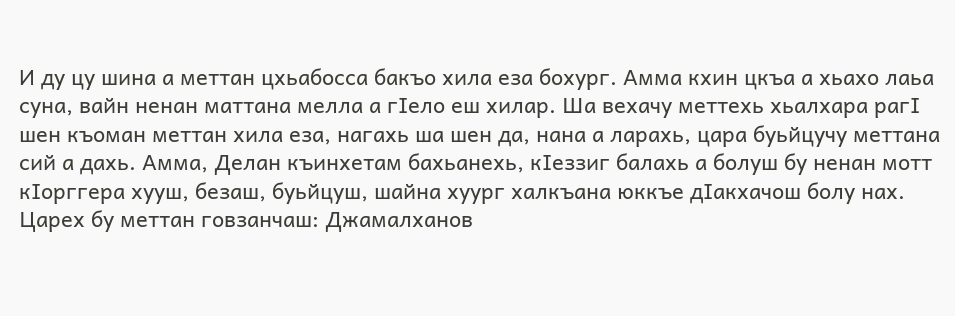И ду цу шина а меттан цхьабосса бакъо хила еза бохург. Амма кхин цкъа а хьахо лаьа суна, вайн ненан маттана мелла а гІело еш хилар. Ша вехачу меттехь хьалхара рагІ шен къоман меттан хила еза, нагахь ша шен да, нана а ларахь, цара буьйцучу меттана сий а дахь. Амма, Делан къинхетам бахьанехь, кІеззиг балахь а болуш бу ненан мотт кІорггера хууш, безаш, буьйцуш, шайна хуург халкъана юккъе дІакхачош болу нах. Царех бу меттан говзанчаш: Джамалханов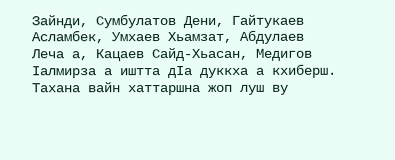Зайнди, Сумбулатов Дени, Гайтукаев Асламбек, Умхаев Хьамзат, Абдулаев Леча а, Кацаев Сайд-Хьасан, Медигов Іалмирза а иштта дІа дуккха а кхиберш. Тахана вайн хаттаршна жоп луш ву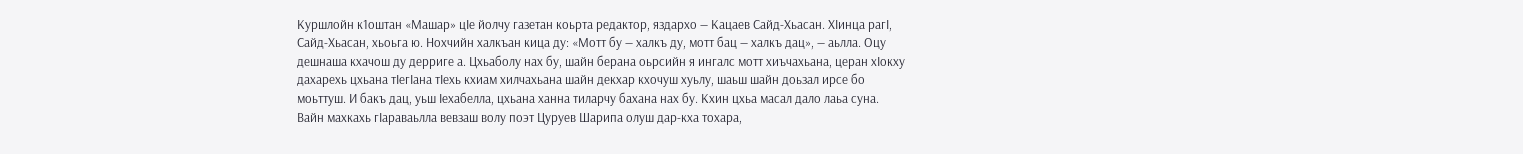Куршлойн к1оштан «Машар» цІе йолчу газетан коьрта редактор, яздархо — Кацаев Сайд-Хьасан. ХІинца рагІ, Сайд-Хьасан, хьоьга ю. Нохчийн халкъан кица ду: «Мотт бу — халкъ ду, мотт бац — халкъ дац», — аьлла. Оцу дешнаша кхачош ду дерриге а. Цхьаболу нах бу, шайн берана оьрсийн я ингалс мотт хиъчахьана, церан хІокху дахарехь цхьана тІегІана тІехь кхиам хилчахьана шайн декхар кхочуш хуьлу, шаьш шайн доьзал ирсе бо моьттуш. И бакъ дац, уьш Іехабелла, цхьана ханна тиларчу бахана нах бу. Кхин цхьа масал дало лаьа суна. Вайн махкахь гІараваьлла вевзаш волу поэт Цуруев Шарипа олуш дар-кха тохара,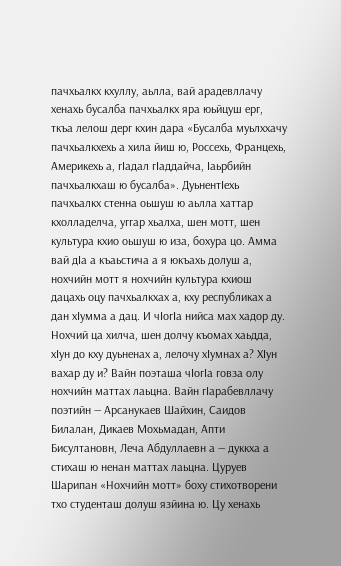пачхьалкх кхуллу, аьлла, вай арадевллачу хенахь бусалба пачхьалкх яра юьйцуш ерг, ткъа лелош дерг кхин дара «Бусалба муьлххачу пачхьалкхехь а хила йиш ю, Россехь, Францехь, Америкехь а, гІадал гІаддайча, Іаьрбийн пачхьалкхаш ю бусалба». ДуьнентІехь пачхьалкх стенна оьшуш ю аьлла хаттар кхолладелча, уггар хьалха, шен мотт, шен культура кхио оьшуш ю иза, бохура цо. Амма вай дІа а къаьстича а я юкъахь долуш а, нохчийн мотт я нохчийн культура кхиош дацахь оцу пачхьалкхах а, кху республиках а дан хІумма а дац. И чІогІа нийса мах хадор ду. Нохчий ца хилча, шен долчу къомах хаьдда, хІун до кху дуьненах а, лелочу хІумнах а? ХІун вахар ду и? Вайн поэташа чІогІа говза олу нохчийн маттах лаьцна. Вайн гІарабевллачу поэтийн — Арсанукаев Шайхин, Саидов Билалан, Дикаев Мохьмадан, Апти Бисултановн, Леча Абдуллаевн а — дуккха а стихаш ю ненан маттах лаьцна. Цуруев Шарипан «Нохчийн мотт» боху стихотворени тхо студенташ долуш язйина ю. Цу хенахь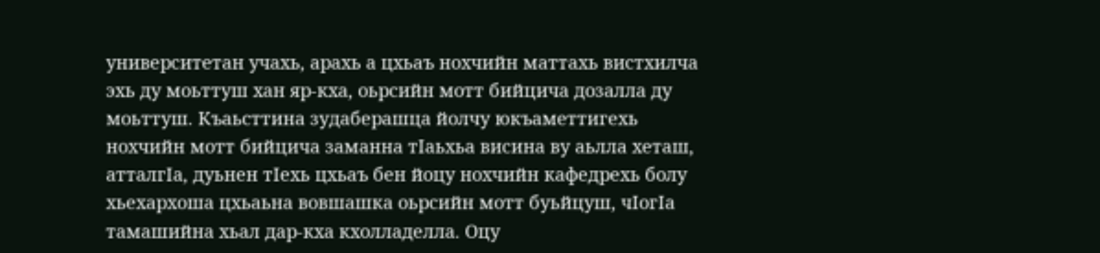университетан учахь, арахь а цхьаъ нохчийн маттахь вистхилча эхь ду моьттуш хан яр-кха, оьрсийн мотт бийцича дозалла ду моьттуш. Къаьсттина зудаберашца йолчу юкъаметтигехь нохчийн мотт бийцича заманна тІаьхьа висина ву аьлла хеташ, атталгІа, дуьнен тІехь цхьаъ бен йоцу нохчийн кафедрехь болу хьехархоша цхьаьна вовшашка оьрсийн мотт буьйцуш, чІогІа тамашийна хьал дар-кха кхолладелла. Оцу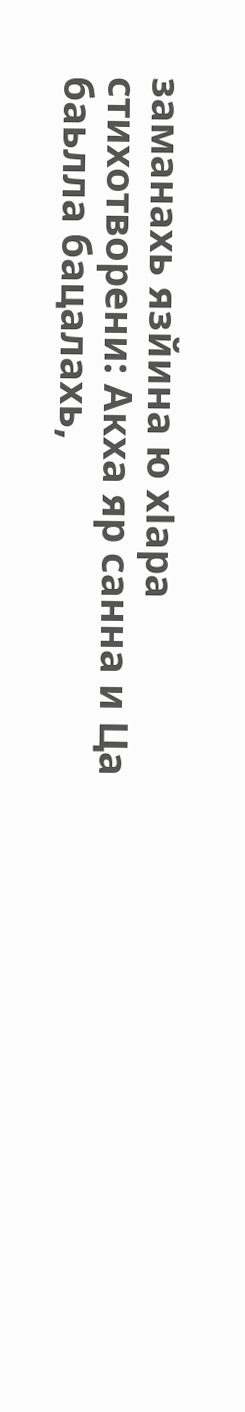заманахь язйина ю хІара стихотворени: Акха яр санна и Ца баьлла бацалахь,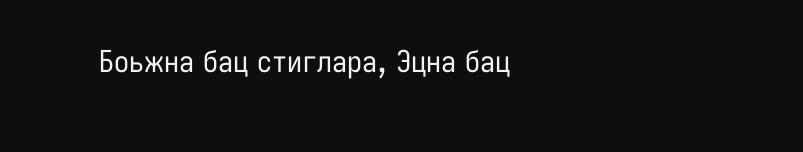Боьжна бац стиглара, Эцна бац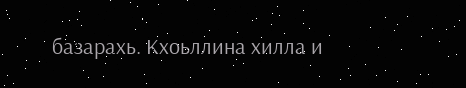базарахь. Кхоьллина хилла и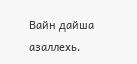Вайн дайша азаллехь.